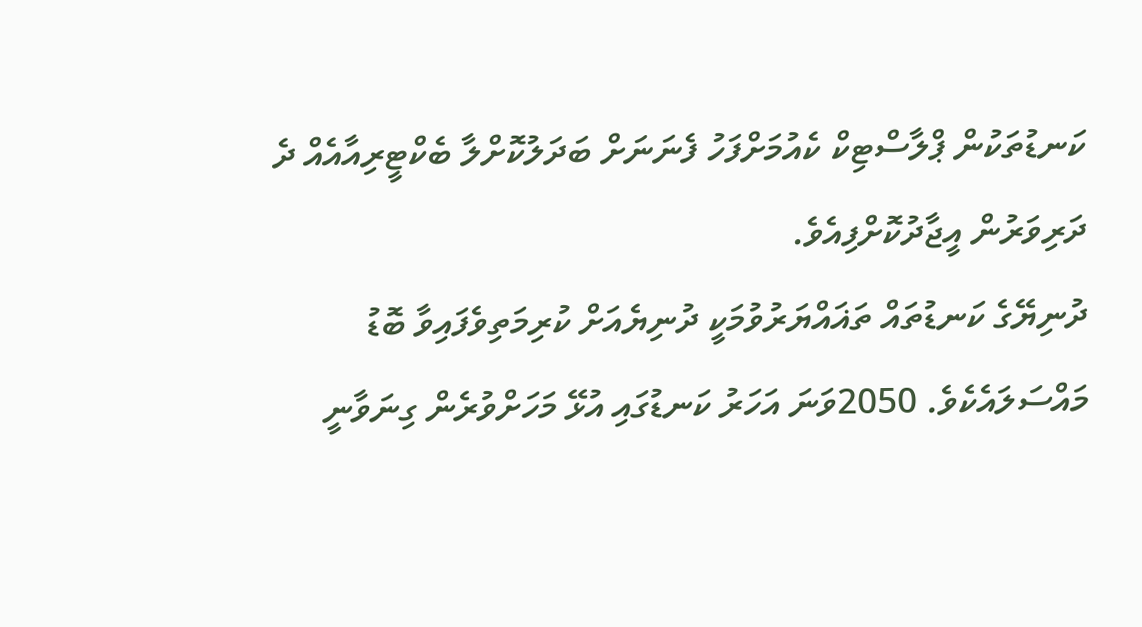ކަނޑުތަކުން ޕްލާސްޓިކް ކެއުމަށްފަހު ފެނަނަށް ބަދަލުކޮށްލާ ބެކްޓީރިއާއެއް ދެ ދަރިވަރުން އީޖާދުކޮށްފިއެވެ.
ދުނިޔޭގެ ކަނޑުތައް ތަޣައްޔަރުވުމަކީ ދުނިޔެއަށް ކުރިމަތިވެފައިވާ ބޮޑު މައްސަލައެކެވެ. 2050ވަނަ އަހަރު ކަނޑުގައި އުޅޭ މަހަށްވުރެން ގިނަވާނީ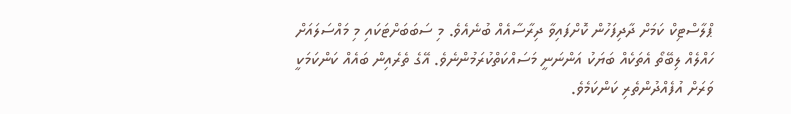ޕްލާސްޓިކް ކަމަށް ދާދިފަހުން ކޮށްފައިވާ ދިރާސާއެއް ބުނެއެވެ. މި ސަބަބަށްޓަކައި މި މައްސަލައަށް ހައްލެއް ލިބޭތޯ އެތަކެއް ބަޔަކު އަންނަނީ މަސައްކަތްކުރަމުންނެވެ. އޭގެ ތެރެއިން ބައެއް ކަންކަމަކީ ވަރަށް އުފެއްދުންތެރި ކަންކަމެވެ.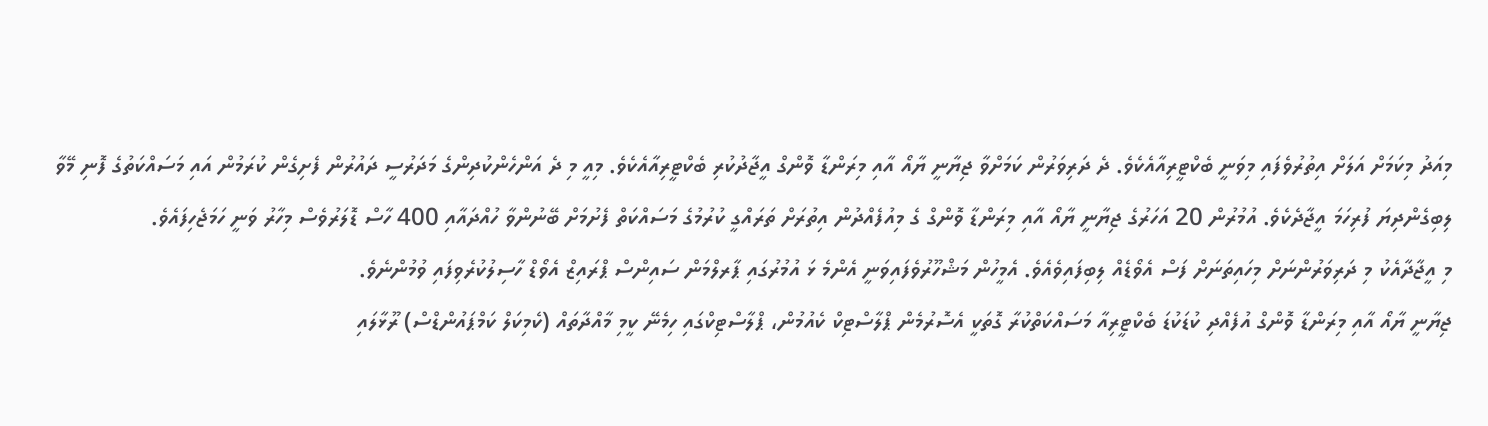މިއަދު މިކަމަށް އަލަށް އިތުރުވެފައި މިވަނީ ބެކްޓީރިއާއެކެވެ. ދެ ދަރިވަރުން ކަމަށްވާ ޖިޔާނީ ޔާއޯ އާއި މިރަންޑާ ވޮންގް އީޖާދުކުރި ބެކްޓީރިއާއެކެވެ. މިއީ މި ދެ އަންހެންކުދިންގެ މަދަރުސީ ދައުރުން ފެށިގެން ކުރަމުން އައި މަސައްކަތުގެ ފޮނި މޭވާ ލިބިގެންދިޔަ ފުރިހަމަ އީޖާދެކެވެ. އުމުރުން 20 އަހަރުގެ ޖިޔާނީ ޔާއޯ އާއި މިރަންޑާ ވޮންގް ގެ މިއުފެއްދުން އިތުރަށް ތަރައްގީ ކުރުމުގެ މަސައްކަތް ފެށުމަށް ބޭނުންވާ ހުއްދައާއި 400 ހާސް ޑޮލަރުވެސް މިހާރު ވަނީ ހަމަޖެހިފައެވެ.
މި އީޖާދާއެކު މި ދަރިވަރުންނަށް މިހައިތަނަށް ފަސް އެވޯޑެއް ލިބިފައިވެއެވެ. އެމީހުން މަޝްހޫރުވެފައިވަނީ އެންމެ ޅަ އުމުރުގައި ޕާރލްމަން ސައިންސް ޕްރައިޒް އެވޯޑް ހާސިލުކުރެވިފައި ވުމުންނެވެ.
ޖިޔާނީ ޔާއޯ އާއި މިރަންޑާ ވޮންގް އުފެއްދި ކުޑަކުޑަ ބެކްޓީރިއާ މަސައްކަތްކުރާ ގޮތަކީ އެސޮރުމެން ޕްލާސްޓިކް ކެއުމުން، ޕްލާސްޓިކްގައި ހިމެނޭ ކީމި މާއްދާތައް (ކެމިކަލް ކަމްޕައުންޑްސް) ރޫޅާލައި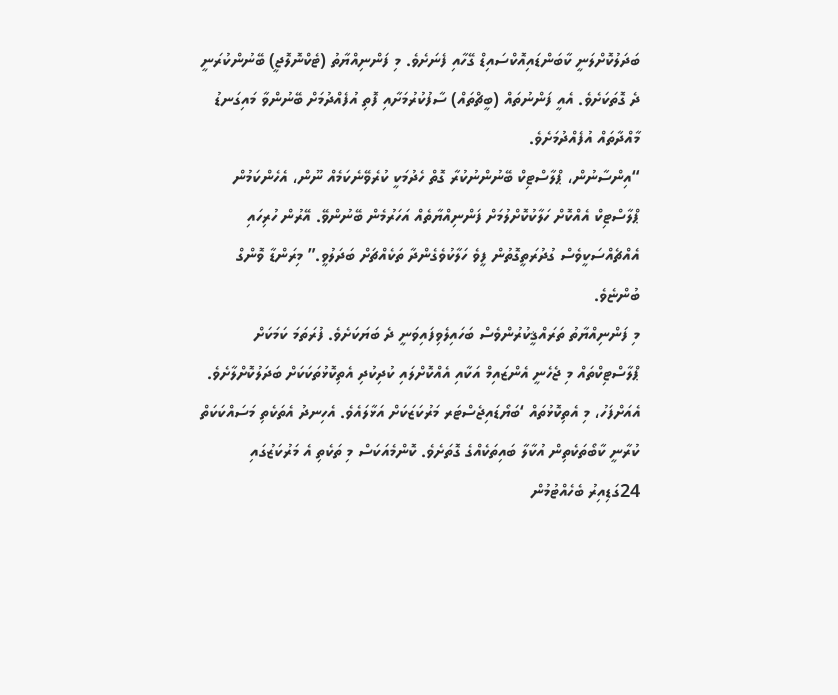ބަދަލުކޮށްލަނީ ކާބަންޑައިއޮކްސައިޑް ގޭހާއި ފެނަށެވެ. މި ފަންނިއްޔާތު (ޓެކްނޮލޮޖީ) ބޭނުންކުރަނީ ދެ ގޮތަކަށެވެ. އެއީ ފަންނުތައް (ބީޗްތައް) ސާފުކުރުމަށާއި ފޮތި އުފެއްދުމަށް ބޭނުންވާ މައިގަނޑު މާއްދާތައް އުފެއްދުމަށެވެ.
“އިންސާނުން، ޕްލާސްޓިކް ބޭނުންނުކުރާ ގޮތް ހެދުމަކީ ކުރެވޭނެކަމެއް ނޫން، އެހެންކަމުން ޕްލާސްޓިކް އެއްކޮށް ހަލާކުކޮށްލުމަށް ފަންނިއްޔާތެއް އަހަރުމެން ބޭނުންވޭ. އޭރުން ހުރިހައި އެއްޗެއްސަކީވެސް ގުދުރަތީގޮތުން ފީވެ ހަލާކުވެގެންދާ ތަކެއްޗަށް ބަދަލުވީ.” މިރަންޑާ ވޮންގް ބުންޏެވެ.
މި ފަންނިއްޔާތު ތަރައްޤީކުރުންވެސް ބަހައިލެވިފައިވަނީ ދެ ބަޔަކަށެވެ. ފުރަތަމަ ކަމަކަށް ޕްލާސްޓިކްތައް މި ޖެހެނީ އެންޒައިމް އަކާއި އެއްކޮށްލައި ކުދިކުދި އެތިކޮޅުތަކަކަށް ބަދަލުކޮށްލާށެވެ. އެއަށްފަހު، މި އެތިކޮޅުތައް ‘ބަޔޯޑައިޖެސްޓަރ މަރުކަޒަކަށް އަޅާލައެވެ. އެހިނދު އެތަކެތި މަސައްކަކަތް ކުރާނީ ކާބޯތަކެތިން އުކާލާ ބައިތަކެއްގެ ގޮތަށެވެ. ކޮންމެއަކަސް މި ތަކެތި އެ މަރުކަޒުގައި 24ގަޑިއިރު ބެހެއްޓުމުން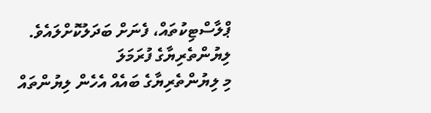ޕްލާސްޓިކުތައް، ފެނަށް ބަދަލުކޮށްލައެވެ.
ލިޔުންތެރިޔާގެ ފުރަމަލަ
މި ލިޔުންތެރިޔާގެ ބައެއް އެހެން ލިޔުންތައް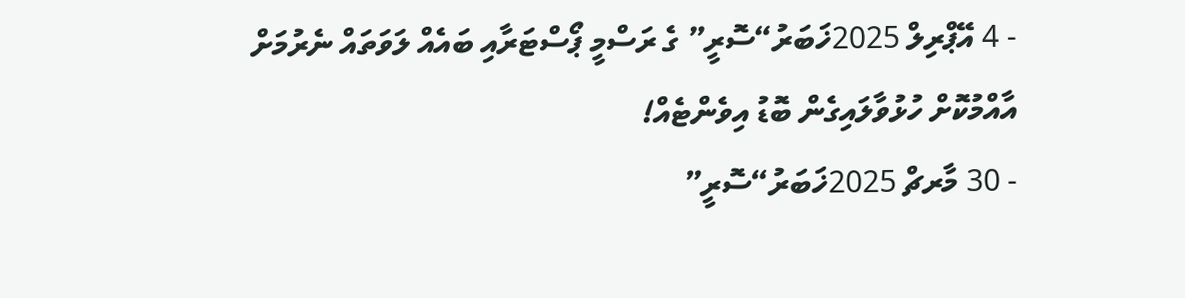- 4 އޭޕްރިލް 2025ޚަބަރު“ސޮރީ” ގެ ރަސްމީ ޕޯސްޓަރާއި ބައެއް ލަވަތައް ނެރުމަށް އާއްމުކޮށް ހުޅުވާލައިގެން ބޮޑު އިވެންޓެއް!
- 30 މާރޗް 2025ޚަބަރު“ސޮރީ”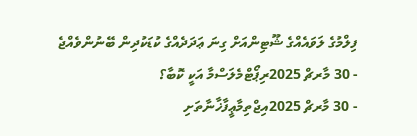ފިލްމުގެ ލަވައެއްގެ ޝޫޓިންއަށް ގިނަ ޢަދަދެއްގެ ކުޑަކުދިން ބޭނުންވެއްޖެ
- 30 މާރޗް 2025ރިޕޯޓްމެލަސްމާ އަކީ ކޮބާ؟
- 30 މާރޗް 2025އިޖްތިމާޢީފާޚާނާތަށި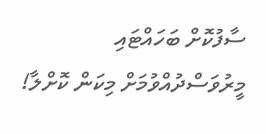ސާފުކޮށް ބަހައްޓައި މީރުވަސްދުއްވުމަށް މިކަން ކޮށްލާ!